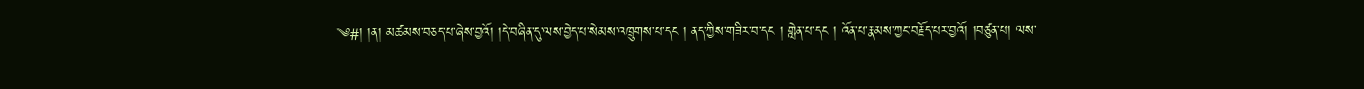༄#། །ན། མཚམས་བཅད་པ་ཞེས་བྱའོ། །དེ་བཞིན་དུ་ལས་བྱེད་པ་སེམས་འཁྲུགས་པ་དང ། ནད་ཀྱིས་གཟིར་བ་དང ། གླེན་པ་དང ། འོན་པ་རྣམས་ཀྱང་བརྗོད་པར་བྱའོ། །བཙུན་པ། ལས་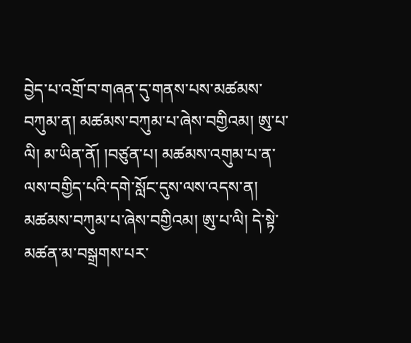བྱེད་པ་འགྲོ་བ་གཞན་དུ་གནས་པས་མཚམས་བཀུམ་ན། མཚམས་བཀུམ་པ་ཞེས་བགྱིའམ། ཨུ་པ་ལི། མ་ཡིན་ནོ། །བཙུན་པ། མཚམས་འགུམ་པ་ན་ལས་བགྱིད་པའི་དགེ་སློང་དུས་ལས་འདས་ན། མཚམས་བཀུམ་པ་ཞེས་བགྱིའམ། ཨུ་པ་ལི། དེ་སྟེ་མཚན་མ་བསྒྲགས་པར་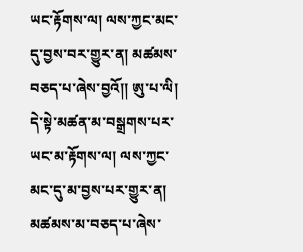ཡང་རྟོགས་ལ། ལས་ཀྱང་མང་དུ་བྱས་བར་གྱུར་ན། མཚམས་བཅད་པ་ཞེས་བྱའོ།། ཨུ་པ་ལི། དེ་སྟེ་མཚན་མ་བསྒྲགས་པར་ཡང་མ་རྟོགས་ལ། ལས་ཀྱང་མང་དུ་མ་བྱས་པར་གྱུར་ན། མཚམས་མ་བཅད་པ་ཞེས་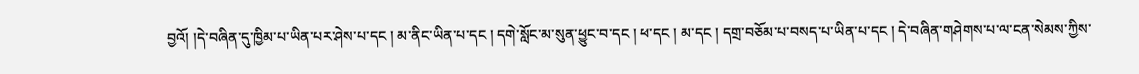བྱའོ། །དེ་བཞིན་དུ་ཁྱིམ་པ་ཡིན་པར་ཤེས་པ་དང ། མ་ནིང་ཡིན་པ་དང ། དགེ་སློང་མ་སུན་ཕྱུང་བ་དང ། ཕ་དང ། མ་དང ། དགྲ་བཅོམ་པ་བསད་པ་ཡིན་པ་དང ། དེ་བཞིན་གཤེགས་པ་ལ་ངན་སེམས་ཀྱིས་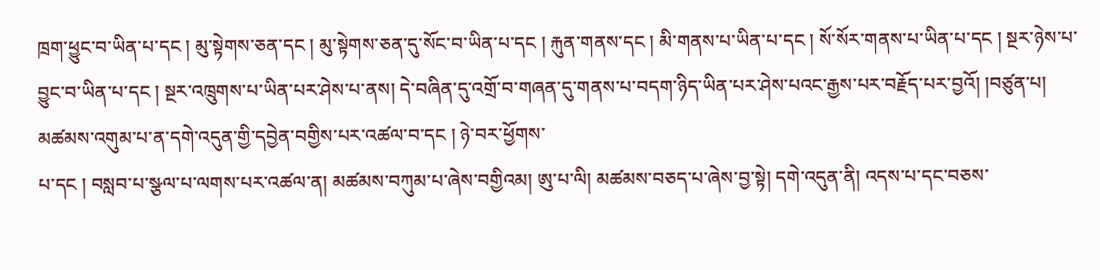ཁྲག་ཕྱུང་བ་ཡིན་པ་དང ། མུ་སྟེགས་ཅན་དང ། མུ་སྟེགས་ཅན་དུ་སོང་བ་ཡིན་པ་དང ། རྐུན་གནས་དང ། མི་གནས་པ་ཡིན་པ་དང ། སོ་སོར་གནས་པ་ཡིན་པ་དང ། སྔར་ཉེས་པ་བྱུང་བ་ཡིན་པ་དང ། སྔར་འཁྲུགས་པ་ཡིན་པར་ཤེས་པ་ནས། དེ་བཞིན་དུ་འགྲོ་བ་གཞན་དུ་གནས་པ་བདག་ཉིད་ཡིན་པར་ཤེས་པའང་རྒྱས་པར་བརྗོད་པར་བྱའོ། །བཙུན་པ། མཚམས་འགུམ་པ་ན་དགེ་འདུན་གྱི་དབྱེན་བགྱིས་པར་འཚལ་བ་དང ། ཉེ་བར་ཕྱོགས་
པ་དང ། བསླབ་པ་སྩལ་པ་ལགས་པར་འཚལ་ན། མཚམས་བཀུམ་པ་ཞེས་བགྱིའམ། ཨུ་པ་ལི། མཚམས་བཅད་པ་ཞེས་བྱ་སྟེ། དགེ་འདུན་ནི། འདས་པ་དང་བཅས་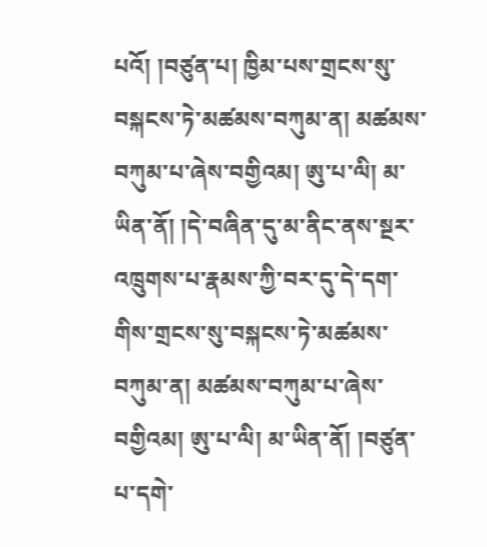པའོ། །བཙུན་པ། ཁྱིམ་པས་གྲངས་སུ་བསྐངས་ཏེ་མཚམས་བཀུམ་ན། མཚམས་བཀུམ་པ་ཞེས་བགྱིའམ། ཨུ་པ་ལི། མ་ཡིན་ནོ། །དེ་བཞིན་དུ་མ་ནིང་ནས་སྔར་འཁྲུགས་པ་རྣམས་ཀྱི་བར་དུ་དེ་དག་གིས་གྲངས་སུ་བསྐངས་ཏེ་མཚམས་བཀུམ་ན། མཚམས་བཀུམ་པ་ཞེས་བགྱིའམ། ཨུ་པ་ལི། མ་ཡིན་ནོ། །བཙུན་པ་དགེ་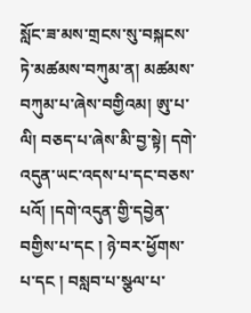སློང་ཟ་མས་གྲངས་སུ་བསྐངས་ཏེ་མཚམས་བཀུམ་ན། མཚམས་བཀུམ་པ་ཞེས་བགྱིའམ། ཨུ་པ་ལི། བཅད་པ་ཞེས་མི་བྱ་སྟེ། དགེ་འདུན་ཡང་འདས་པ་དང་བཅས་པའོ། །དགེ་འདུན་གྱི་དབྱེན་བགྱིས་པ་དང ། ཉེ་བར་ཕྱོགས་པ་དང ། བསླབ་པ་སྩལ་པ་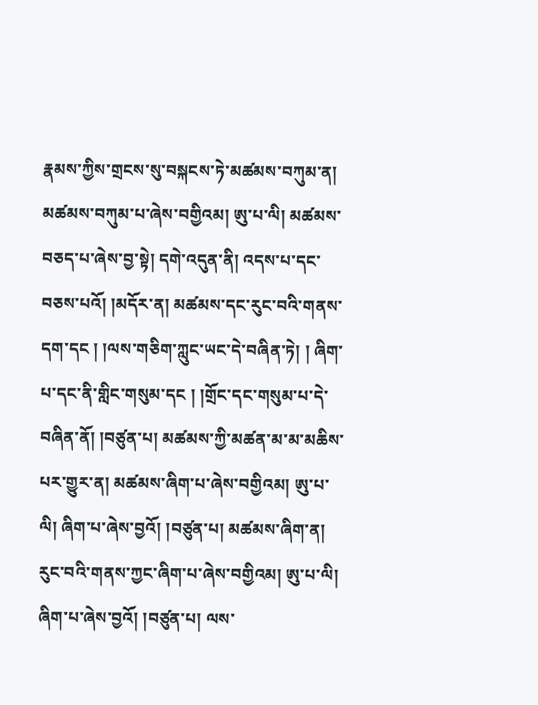རྣམས་ཀྱིས་གྲངས་སུ་བསྐངས་ཏེ་མཚམས་བཀུམ་ན། མཚམས་བཀུམ་པ་ཞེས་བགྱིའམ། ཨུ་པ་ལི། མཚམས་བཅད་པ་ཞེས་བྱ་སྟེ། དགེ་འདུན་ནི། འདས་པ་དང་བཅས་པའོ། །མདོར་ན། མཚམས་དང་རུང་བའི་གནས་དག་དང ། །ལས་གཅིག་ཀླུང་ཡང་དེ་བཞིན་ཏེ། ། ཞིག་པ་དང་ནི་གླིང་གསུམ་དང ། །གྲོང་དང་གསུམ་པ་དེ་བཞིན་ནོ། །བཙུན་པ། མཚམས་ཀྱི་མཚན་མ་མ་མཆིས་པར་གྱུར་ན། མཚམས་ཞིག་པ་ཞེས་བགྱིའམ། ཨུ་པ་ལི། ཞིག་པ་ཞེས་བྱའོ། །བཙུན་པ། མཚམས་ཞིག་ན། རུང་བའི་གནས་ཀྱང་ཞིག་པ་ཞེས་བགྱིའམ། ཨུ་པ་ལི། ཞིག་པ་ཞེས་བྱའོ། །བཙུན་པ། ལས་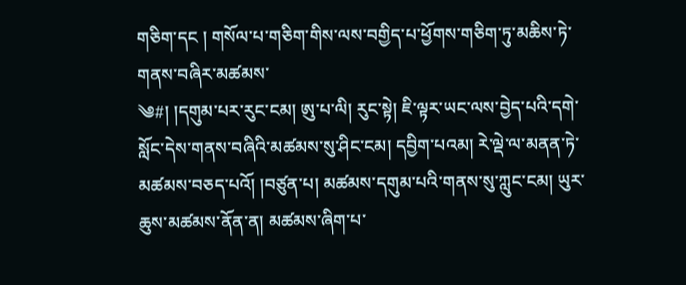གཅིག་དང ། གསོལ་པ་གཅིག་གིས་ལས་བགྱིད་པ་ཕྱོགས་གཅིག་ཏུ་མཆིས་ཏེ་གནས་བཞིར་མཚམས་
༄#། །དགུམ་པར་རུང་ངམ། ཨུ་པ་ལི། རུང་སྟེ། ཇི་ལྟར་ཡང་ལས་བྱེད་པའི་དགེ་སློང་དེས་གནས་བཞིའི་མཚམས་སུ་ཤིང་ངམ། དབྱིག་པའམ། རེ་ལྡེ་ལ་མནན་ཏེ་མཚམས་བཅད་པའོ། །བཙུན་པ། མཚམས་དགུམ་པའི་གནས་སུ་ཀླུང་ངམ། ཡུར་ཆུས་མཚམས་ནོན་ན། མཚམས་ཞིག་པ་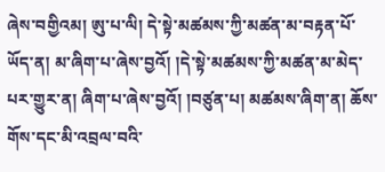ཞེས་བགྱིའམ། ཨུ་པ་ལི། དེ་སྟེ་མཚམས་ཀྱི་མཚན་མ་བརྟན་པོ་ཡོད་ན། མ་ཞིག་པ་ཞེས་བྱའོ། །དེ་སྟེ་མཚམས་ཀྱི་མཚན་མ་མེད་པར་གྱུར་ན། ཞིག་པ་ཞེས་བྱའོ། །བཙུན་པ། མཚམས་ཞིག་ན། ཆོས་གོས་དང་མི་འབྲལ་བའི་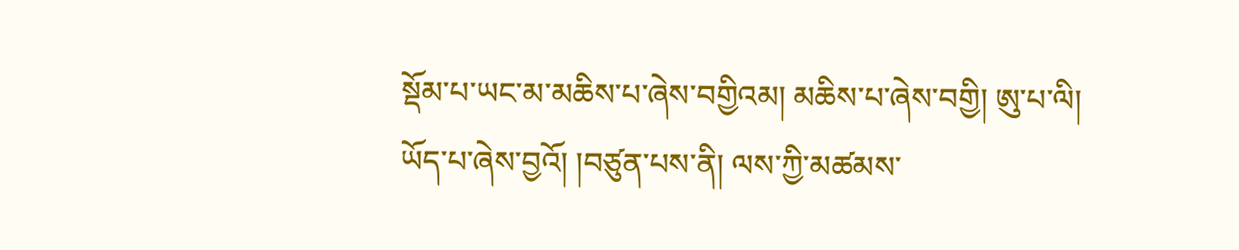སྡོམ་པ་ཡང་མ་མཆིས་པ་ཞེས་བགྱིའམ། མཆིས་པ་ཞེས་བགྱི། ཨུ་པ་ལི། ཡོད་པ་ཞེས་བྱའོ། །བཙུན་པས་ནི། ལས་ཀྱི་མཚམས་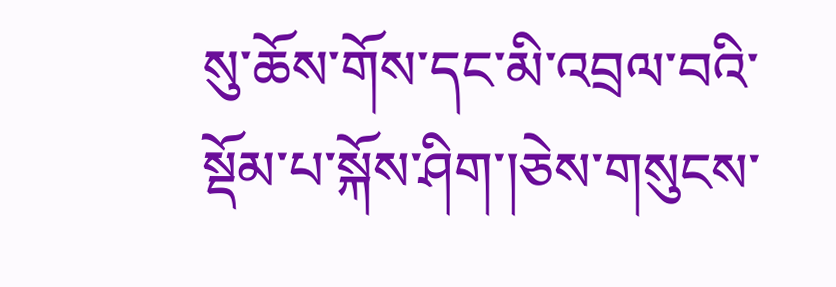སུ་ཆོས་གོས་དང་མི་འབྲལ་བའི་སྡོམ་པ་སྐོས་ཤིག་།ཅེས་གསུངས་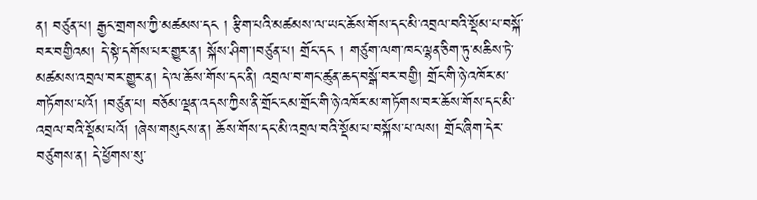ན། བཙུན་པ། རྒྱང་གྲགས་ཀྱི་མཚམས་དང ། རྩིག་པའི་མཚམས་ལ་ཡང་ཆོས་གོས་དང་མི་འབྲལ་བའི་སྡོམ་པ་བསྐོ་བར་བགྱིའམ། དེ་སྟེ་དགོས་པར་གྱུར་ན། སྐོས་ཤིག་།བཙུན་པ། གྲོང་དང ། གཙུག་ལག་ཁང་ལྷན་ཅིག་ཏུ་མཆིས་ཏེ་མཚམས་འབྲལ་བར་གྱུར་ན། དེ་ལ་ཆོས་གོས་དང་ནི། འབྲལ་བ་གང་ཚུན་ཆད་བསྒོ་བར་བགྱི། གྲོང་གི་ཉེ་འཁོར་མ་གཏོགས་པའོ། །བཙུན་པ། བཅོམ་ལྡན་འདས་ཀྱིས་ནི་གྲོང་ངམ་གྲོང་གི་ཉེ་འཁོར་མ་གཏོགས་བར་ཆོས་གོས་དང་མི་འབྲལ་བའི་སྡོམ་པའོ། །ཞེས་གསུངས་ན། ཆོས་གོས་དང་མི་འབྲལ་བའི་སྡོམ་པ་བསྐོས་པ་ལས། གྲོང་ཞིག་དེར་བཙུགས་ན། དེ་ཕྱོགས་སུ་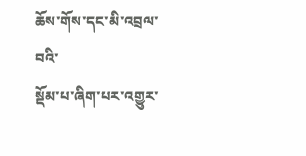ཆོས་གོས་དང་མི་འབྲལ་བའི་
སྡོམ་པ་ཞིག་པར་འགྱུར་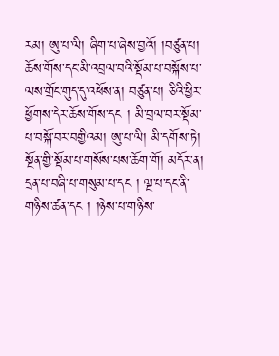རམ། ཨུ་པ་ལི། ཞིག་པ་ཞེས་བྱའོ། །བཙུན་པ། ཆོས་གོས་དང་མི་འབྲལ་བའི་སྡོམ་པ་བསྐོས་པ་ལས་གྲོང་གུད་དུ་འཕོས་ན། བཙུན་པ། ཅིའི་ཕྱིར་ཕྱོགས་དེར་ཆོས་གོས་དང ། མི་བྲལ་བར་སྡོམ་པ་བསྐོ་བར་བགྱིའམ། ཨུ་པ་ལི། མི་དགོས་ཏེ། སྔོན་གྱི་སྡོམ་པ་གསོས་པས་ཆོག་གོ། མདོར་ན། དྲན་པ་བཞི་པ་གསུམ་པ་དང ། ལྔ་པ་དང་ནི་གཉིས་ཚན་དང ། །ཉེས་པ་གཉིས་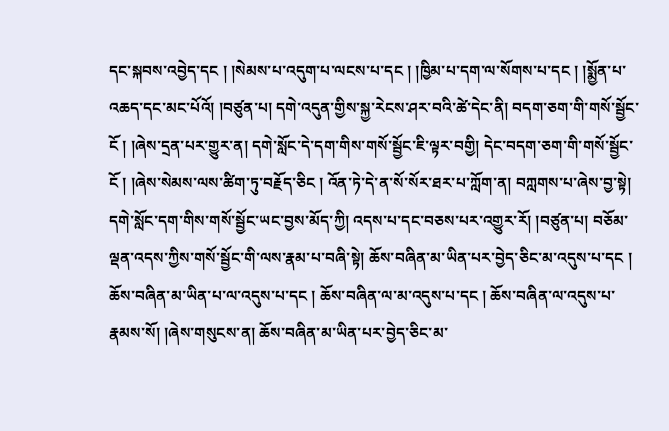དང་སྐབས་འབྱེད་དང ། །སེམས་པ་འདུག་པ་ལངས་པ་དང ། །ཁྱིམ་པ་དག་ལ་སོགས་པ་དང ། །སྨྱོན་པ་འཆད་དང་མང་པོའོ། །བཙུན་པ། དགེ་འདུན་གྱིས་སྐྱ་རེངས་ཤར་བའི་ཚེ་དེང་ནི། བདག་ཅག་གི་གསོ་སྦྱོང་ངོ ། །ཞེས་དྲན་པར་གྱུར་ན། དགེ་སློང་དེ་དག་གིས་གསོ་སྦྱོང་ཇི་ལྟར་བགྱི། དེང་བདག་ཅག་གི་གསོ་སྦྱོང་ངོ ། །ཞེས་སེམས་ལས་ཚིག་ཏུ་བརྗོད་ཅིང ། འོན་ཏེ་དེ་ན་སོ་སོར་ཐར་པ་ཀློག་ན། བཀླགས་པ་ཞེས་བྱ་སྟེ། དགེ་སློང་དག་གིས་གསོ་སྦྱོང་ཡང་བྱས་མོད་ཀྱི། འདས་པ་དང་བཅས་པར་འགྱུར་རོ། །བཙུན་པ། བཅོམ་ལྡན་འདས་ཀྱིས་གསོ་སྦྱོང་གི་ལས་རྣམ་པ་བཞི་སྟེ། ཆོས་བཞིན་མ་ཡིན་པར་བྱེད་ཅིང་མ་འདུས་པ་དང ། ཆོས་བཞིན་མ་ཡིན་པ་ལ་འདུས་པ་དང ། ཆོས་བཞིན་ལ་མ་འདུས་པ་དང ། ཆོས་བཞིན་ལ་འདུས་པ་རྣམས་སོ། །ཞེས་གསུངས་ན། ཆོས་བཞིན་མ་ཡིན་པར་བྱེད་ཅིང་མ་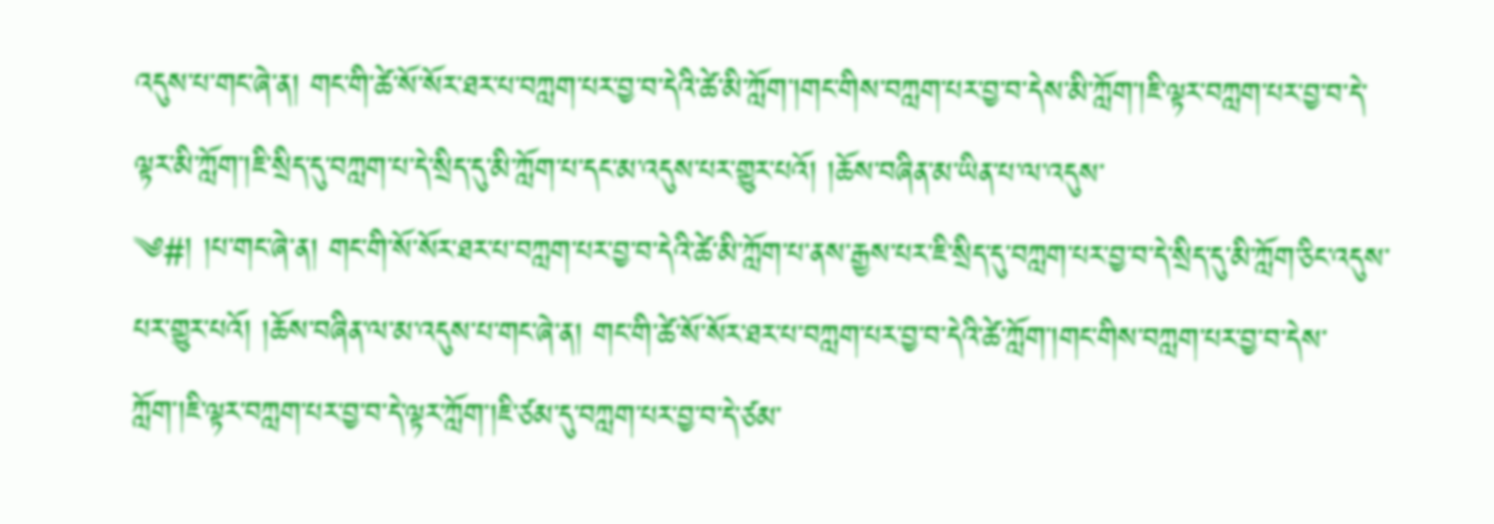འདུས་པ་གང་ཞེ་ན། གང་གི་ཚེ་སོ་སོར་ཐར་པ་བཀླག་པར་བྱ་བ་དེའི་ཚེ་མི་ཀློག་།གང་གིས་བཀླག་པར་བྱ་བ་དེས་མི་ཀློག་།ཇི་ལྟར་བཀླག་པར་བྱ་བ་དེ་ལྟར་མི་ཀློག་།ཇི་སྲིད་དུ་བཀླག་པ་དེ་སྲིད་དུ་མི་ཀློག་པ་དང་མ་འདུས་པར་གྱུར་པའོ། །ཆོས་བཞིན་མ་ཡིན་པ་ལ་འདུས་
༄#། །པ་གང་ཞེ་ན། གང་གི་སོ་སོར་ཐར་པ་བཀླག་པར་བྱ་བ་དེའི་ཚེ་མི་ཀློག་པ་ནས་རྒྱས་པར་ཇི་སྲིད་དུ་བཀླག་པར་བྱ་བ་དེ་སྲིད་དུ་མི་ཀློག་ཅིང་འདུས་པར་གྱུར་པའོ། །ཆོས་བཞིན་ལ་མ་འདུས་པ་གང་ཞེ་ན། གང་གི་ཚེ་སོ་སོར་ཐར་པ་བཀླག་པར་བྱ་བ་དེའི་ཚེ་ཀློག་།གང་གིས་བཀླག་པར་བྱ་བ་དེས་ཀློག་།ཇི་ལྟར་བཀླག་པར་བྱ་བ་དེ་ལྟར་ཀློག་།ཇི་ཙམ་དུ་བཀླག་པར་བྱ་བ་དེ་ཙམ་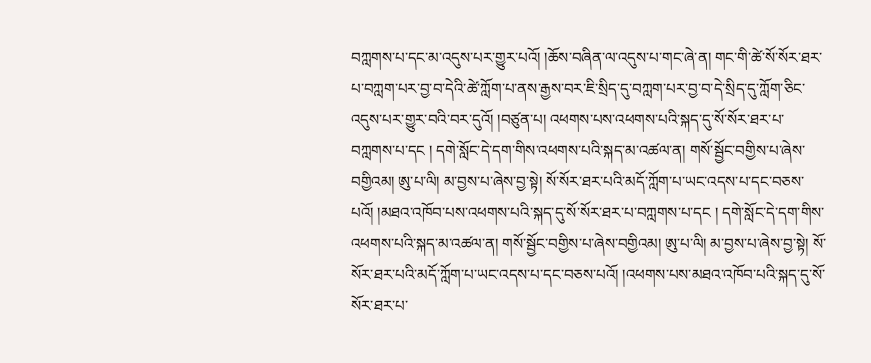བཀླགས་པ་དང་མ་འདུས་པར་གྱུར་པའོ། །ཆོས་བཞིན་ལ་འདུས་པ་གང་ཞེ་ན། གང་གི་ཚེ་སོ་སོར་ཐར་པ་བཀླག་པར་བྱ་བ་དེའི་ཚེ་ཀློག་པ་ནས་རྒྱས་བར་ཇི་སྲིད་དུ་བཀླག་པར་བྱ་བ་དེ་སྲིད་དུ་ཀློག་ཅིང་འདུས་པར་གྱུར་བའི་བར་དུའོ། །བཙུན་པ། འཕགས་པས་འཕགས་པའི་སྐད་དུ་སོ་སོར་ཐར་པ་བཀླགས་པ་དང ། དགེ་སློང་དེ་དག་གིས་འཕགས་པའི་སྐད་མ་འཚལ་ན། གསོ་སྦྱོང་བགྱིས་པ་ཞེས་བགྱིའམ། ཨུ་པ་ལི། མ་བྱས་པ་ཞེས་བྱ་སྟེ། སོ་སོར་ཐར་པའི་མདོ་ཀློག་པ་ཡང་འདས་པ་དང་བཅས་པའོ། །མཐའ་འཁོབ་པས་འཕགས་པའི་སྐད་དུ་སོ་སོར་ཐར་པ་བཀླགས་པ་དང ། དགེ་སློང་དེ་དག་གིས་འཕགས་པའི་སྐད་མ་འཚལ་ན། གསོ་སྦྱོང་བགྱིས་པ་ཞེས་བགྱིའམ། ཨུ་པ་ལི། མ་བྱས་པ་ཞེས་བྱ་སྟེ། སོ་སོར་ཐར་པའི་མདོ་ཀློག་པ་ཡང་འདས་པ་དང་བཅས་པའོ། །འཕགས་པས་མཐའ་འཁོབ་པའི་སྐད་དུ་སོ་སོར་ཐར་པ་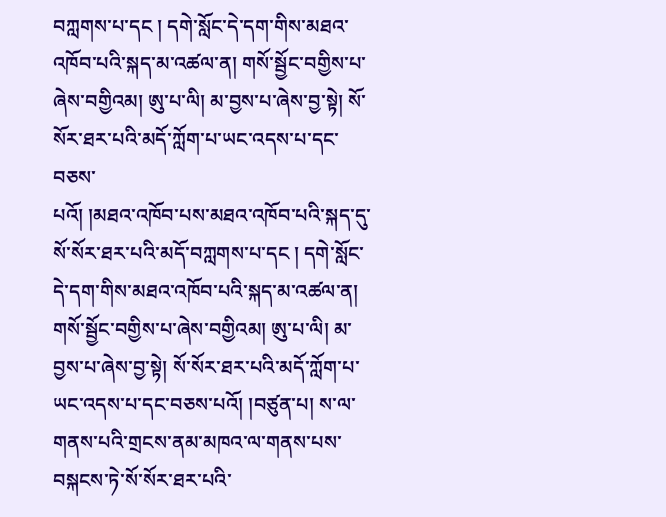བཀླགས་པ་དང ། དགེ་སློང་དེ་དག་གིས་མཐའ་འཁོབ་པའི་སྐད་མ་འཚལ་ན། གསོ་སྦྱོང་བགྱིས་པ་ཞེས་བགྱིའམ། ཨུ་པ་ལི། མ་བྱས་པ་ཞེས་བྱ་སྟེ། སོ་སོར་ཐར་པའི་མདོ་ཀློག་པ་ཡང་འདས་པ་དང་བཅས་
པའོ། །མཐའ་འཁོབ་པས་མཐའ་འཁོབ་པའི་སྐད་དུ་སོ་སོར་ཐར་པའི་མདོ་བཀླགས་པ་དང ། དགེ་སློང་དེ་དག་གིས་མཐའ་འཁོབ་པའི་སྐད་མ་འཚལ་ན། གསོ་སྦྱོང་བགྱིས་པ་ཞེས་བགྱིའམ། ཨུ་པ་ལི། མ་བྱས་པ་ཞེས་བྱ་སྟེ། སོ་སོར་ཐར་པའི་མདོ་ཀློག་པ་ཡང་འདས་པ་དང་བཅས་པའོ། །བཙུན་པ། ས་ལ་གནས་པའི་གྲངས་ནམ་མཁའ་ལ་གནས་པས་བསྐངས་ཏེ་སོ་སོར་ཐར་པའི་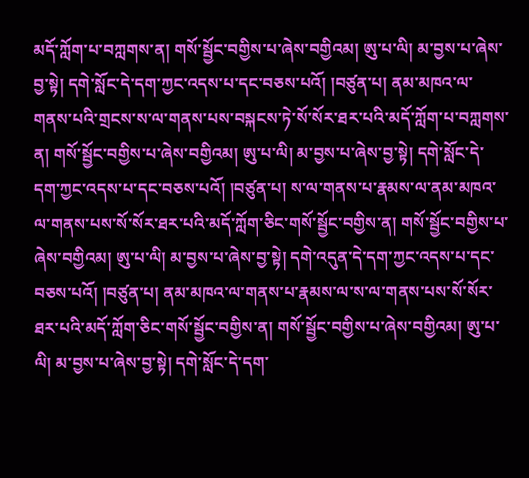མདོ་ཀློག་པ་བཀླགས་ན། གསོ་སྦྱོང་བགྱིས་པ་ཞེས་བགྱིའམ། ཨུ་པ་ལི། མ་བྱས་པ་ཞེས་བྱ་སྟེ། དགེ་སློང་དེ་དག་ཀྱང་འདས་པ་དང་བཅས་པའོ། །བཙུན་པ། ནམ་མཁའ་ལ་གནས་པའི་གྲངས་ས་ལ་གནས་པས་བསྐངས་ཏེ་སོ་སོར་ཐར་པའི་མདོ་ཀློག་པ་བཀླགས་ན། གསོ་སྦྱོང་བགྱིས་པ་ཞེས་བགྱིའམ། ཨུ་པ་ལི། མ་བྱས་པ་ཞེས་བྱ་སྟེ། དགེ་སློང་དེ་དག་ཀྱང་འདས་པ་དང་བཅས་པའོ། །བཙུན་པ། ས་ལ་གནས་པ་རྣམས་ལ་ནམ་མཁའ་ལ་གནས་པས་སོ་སོར་ཐར་པའི་མདོ་ཀློག་ཅིང་གསོ་སྦྱོང་བགྱིས་ན། གསོ་སྦྱོང་བགྱིས་པ་ཞེས་བགྱིའམ། ཨུ་པ་ལི། མ་བྱས་པ་ཞེས་བྱ་སྟེ། དགེ་འདུན་དེ་དག་ཀྱང་འདས་པ་དང་བཅས་པའོ། །བཙུན་པ། ནམ་མཁའ་ལ་གནས་པ་རྣམས་ལ་ས་ལ་གནས་པས་སོ་སོར་ཐར་པའི་མདོ་ཀློག་ཅིང་གསོ་སྦྱོང་བགྱིས་ན། གསོ་སྦྱོང་བགྱིས་པ་ཞེས་བགྱིའམ། ཨུ་པ་ལི། མ་བྱས་པ་ཞེས་བྱ་སྟེ། དགེ་སློང་དེ་དག་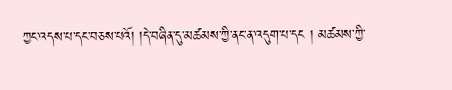ཀྱང་འདས་པ་དང་བཅས་པའོ། །དེ་བཞིན་དུ་མཚམས་ཀྱི་ནང་ན་འདུག་པ་དང ། མཚམས་ཀྱི་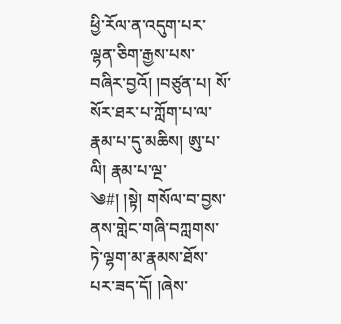ཕྱི་རོལ་ན་འདུག་པར་ལྷན་ཅིག་རྒྱས་པས་བཞིར་བྱའོ། །བཙུན་པ། སོ་སོར་ཐར་པ་ཀློག་པ་ལ་རྣམ་པ་དུ་མཆིས། ཨུ་པ་ལི། རྣམ་པ་ལྔ་
༄#། །སྟེ། གསོལ་བ་བྱས་ནས་གླེང་གཞི་བཀླགས་ཏེ་ལྷག་མ་རྣམས་ཐོས་པར་ཟད་དོ། །ཞེས་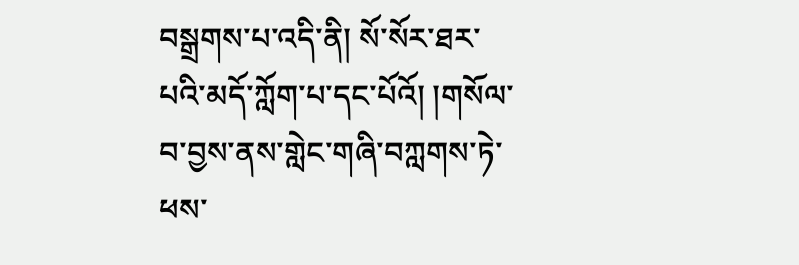བསྒྲགས་པ་འདི་ནི། སོ་སོར་ཐར་པའི་མདོ་ཀློག་པ་དང་པོའོ། །གསོལ་བ་བྱས་ནས་གླེང་གཞི་བཀླགས་ཏེ་ཕས་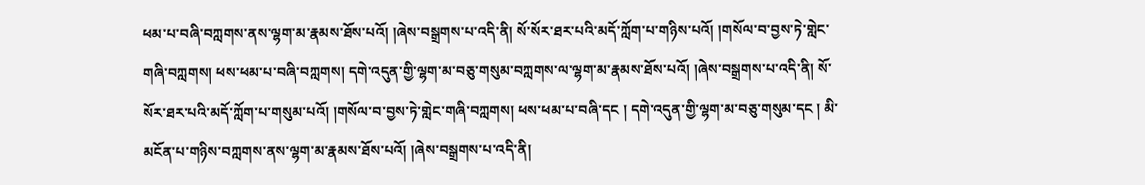ཕམ་པ་བཞི་བཀླགས་ནས་ལྷག་མ་རྣམས་ཐོས་པའོ། །ཞེས་བསྒྲགས་པ་འདི་ནི། སོ་སོར་ཐར་པའི་མདོ་ཀློག་པ་གཉིས་པའོ། །གསོལ་བ་བྱས་ཏེ་གླེང་གཞི་བཀླགས། ཕས་ཕམ་པ་བཞི་བཀླགས། དགེ་འདུན་གྱི་ལྷག་མ་བཅུ་གསུམ་བཀླགས་ལ་ལྷག་མ་རྣམས་ཐོས་པའོ། །ཞེས་བསྒྲགས་པ་འདི་ནི། སོ་སོར་ཐར་པའི་མདོ་ཀློག་པ་གསུམ་པའོ། །གསོལ་བ་བྱས་ཏེ་གླེང་གཞི་བཀླགས། ཕས་ཕམ་པ་བཞི་དང ། དགེ་འདུན་གྱི་ལྷག་མ་བཅུ་གསུམ་དང ། མི་མངོན་པ་གཉིས་བཀླགས་ནས་ལྷག་མ་རྣམས་ཐོས་པའོ། །ཞེས་བསྒྲགས་པ་འདི་ནི།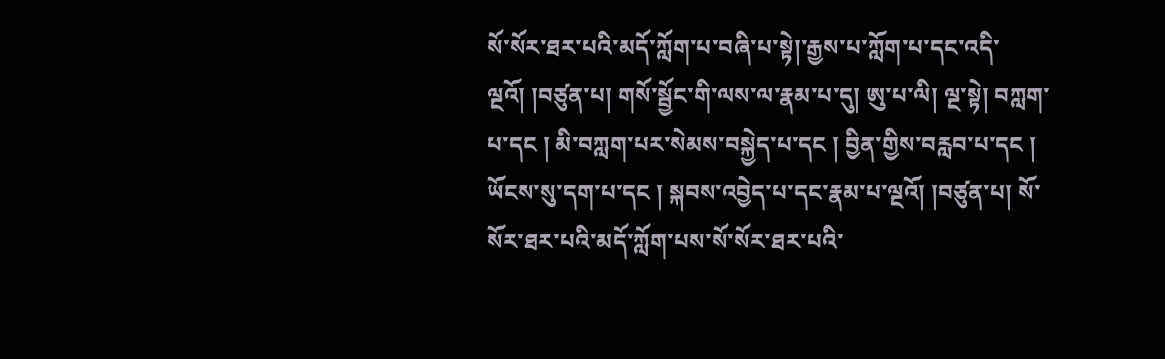སོ་སོར་ཐར་པའི་མདོ་ཀློག་པ་བཞི་པ་སྟེ།་རྒྱས་པ་ཀློག་པ་དང་འདི་ལྔའོ། །བཙུན་པ། གསོ་སྦྱོང་གི་ལས་ལ་རྣམ་པ་དུ། ཨུ་པ་ལི། ལྔ་སྟེ། བཀླག་པ་དང ། མི་བཀླག་པར་སེམས་བསྐྱེད་པ་དང ། བྱིན་གྱིས་བརླབ་པ་དང ། ཡོངས་སུ་དག་པ་དང ། སྐབས་འབྱེད་པ་དང་རྣམ་པ་ལྔའོ། །བཙུན་པ། སོ་སོར་ཐར་པའི་མདོ་ཀློག་པས་སོ་སོར་ཐར་པའི་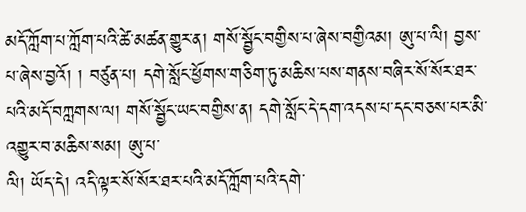མདོ་ཀློག་པ་ཀློག་པའི་ཚེ་མཚན་གྱུར་ན། གསོ་སྦྱོང་བགྱིས་པ་ཞེས་བགྱིའམ། ཨུ་པ་ལི། བྱས་པ་ཞེས་བྱའོ། ། བཙུན་པ། དགེ་སློང་ཕྱོགས་གཅིག་ཏུ་མཆིས་པས་གནས་བཞིར་སོ་སོར་ཐར་པའི་མདོ་བཀླགས་ལ། གསོ་སྦྱོང་ཡང་བགྱིས་ན། དགེ་སློང་དེ་དག་འདས་པ་དང་བཅས་པར་མི་འགྱུར་བ་མཆིས་སམ། ཨུ་པ་
ལི། ཡོད་དེ། འདི་ལྟར་སོ་སོར་ཐར་པའི་མདོ་ཀློག་པའི་དགེ་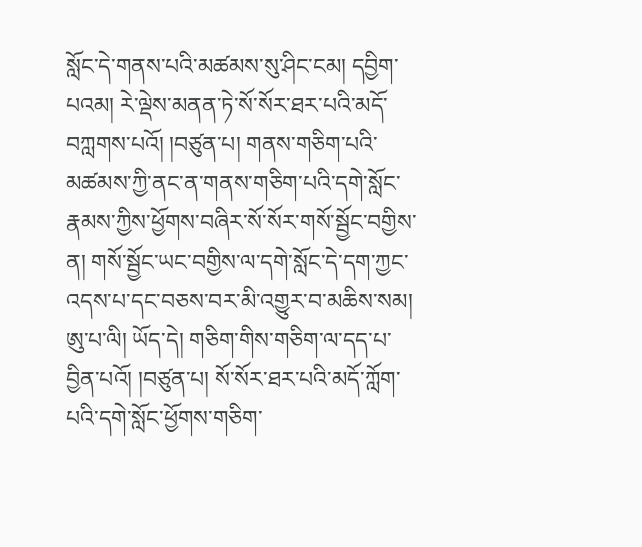སློང་དེ་གནས་པའི་མཚམས་སུ་ཤིང་ངམ། དབྱིག་པའམ། རེ་ལྡེས་མནན་ཏེ་སོ་སོར་ཐར་པའི་མདོ་བཀླགས་པའོ། །བཙུན་པ། གནས་གཅིག་པའི་མཚམས་ཀྱི་ནང་ན་གནས་གཅིག་པའི་དགེ་སློང་རྣམས་ཀྱིས་ཕྱོགས་བཞིར་སོ་སོར་གསོ་སྦྱོང་བགྱིས་ན། གསོ་སྦྱོང་ཡང་བགྱིས་ལ་དགེ་སློང་དེ་དག་ཀྱང་འདས་པ་དང་བཅས་བར་མི་འགྱུར་བ་མཆིས་སམ། ཨུ་པ་ལི། ཡོད་དེ། གཅིག་གིས་གཅིག་ལ་དད་པ་བྱིན་པའོ། །བཙུན་པ། སོ་སོར་ཐར་པའི་མདོ་ཀློག་པའི་དགེ་སློང་ཕྱོགས་གཅིག་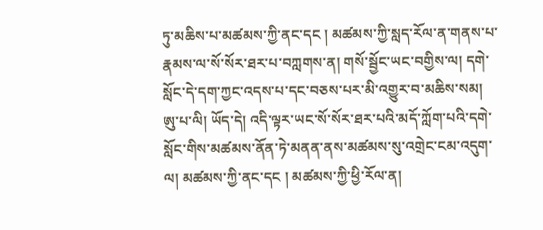ཏུ་མཆིས་པ་མཚམས་ཀྱི་ནང་དང ། མཚམས་ཀྱི་སླད་རོལ་ན་གནས་པ་རྣམས་ལ་སོ་སོར་ཐར་པ་བཀླགས་ན། གསོ་སྦྱོང་ཡང་བགྱིས་ལ། དགེ་སློང་དེ་དག་ཀྱང་འདས་པ་དང་བཅས་པར་མི་འགྱུར་བ་མཆིས་སམ། ཨུ་པ་ལི། ཡོད་དེ། འདི་ལྟར་ཡང་སོ་སོར་ཐར་པའི་མདོ་ཀློག་པའི་དགེ་སློང་གིས་མཚམས་ནོན་ཏེ་མནན་ནས་མཚམས་སུ་འགྲེང་ངམ་འདུག་ལ། མཚམས་ཀྱི་ནང་དང ། མཚམས་ཀྱི་ཕྱི་རོལ་ན།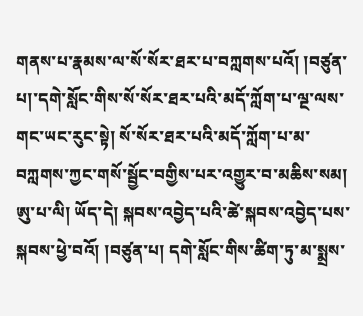གནས་པ་རྣམས་ལ་སོ་སོར་ཐར་པ་བཀླགས་པའོ། །བཙུན་པ།་དགེ་སློང་གིས་སོ་སོར་ཐར་པའི་མདོ་ཀློག་པ་ལྔ་ལས་གང་ཡང་རུང་སྟེ། སོ་སོར་ཐར་པའི་མདོ་ཀློག་པ་མ་བཀླགས་ཀྱང་གསོ་སྦྱོང་བགྱིས་པར་འགྱུར་བ་མཆིས་སམ། ཨུ་པ་ལི། ཡོད་དེ། སྐབས་འབྱེད་པའི་ཚེ་སྐབས་འབྱེད་པས་སྐབས་ཕྱེ་བའོ། །བཙུན་པ། དགེ་སློང་གིས་ཚིག་ཏུ་མ་སྨྲས་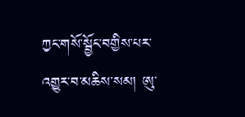ཀྱང་གསོ་སྦྱོང་བགྱིས་པར་འགྱུར་བ་མཆིས་སམ། ཨུ་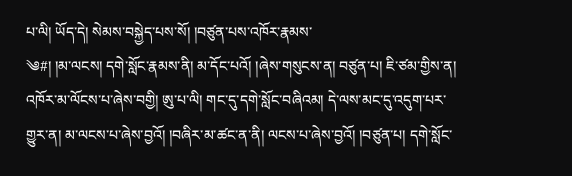པ་ལི། ཡོད་དེ། སེམས་བསྐྱེད་པས་སོ། །བཙུན་པས་འཁོར་རྣམས་
༄#། །མ་ལངས། དགེ་སློང་རྣམས་ནི། མ་དོང་པའོ། །ཞེས་གསུངས་ན། བཙུན་པ། ཇི་ཙམ་གྱིས་ན། འཁོར་མ་ལོངས་པ་ཞེས་བགྱི། ཨུ་པ་ལི། གང་དུ་དགེ་སློང་བཞིའམ། དེ་ལས་མང་དུ་འདུག་པར་གྱུར་ན། མ་ལངས་པ་ཞེས་བྱའོ། །བཞིར་མ་ཚང་ན་ནི། ལངས་པ་ཞེས་བྱའོ། །བཙུན་པ། དགེ་སློང་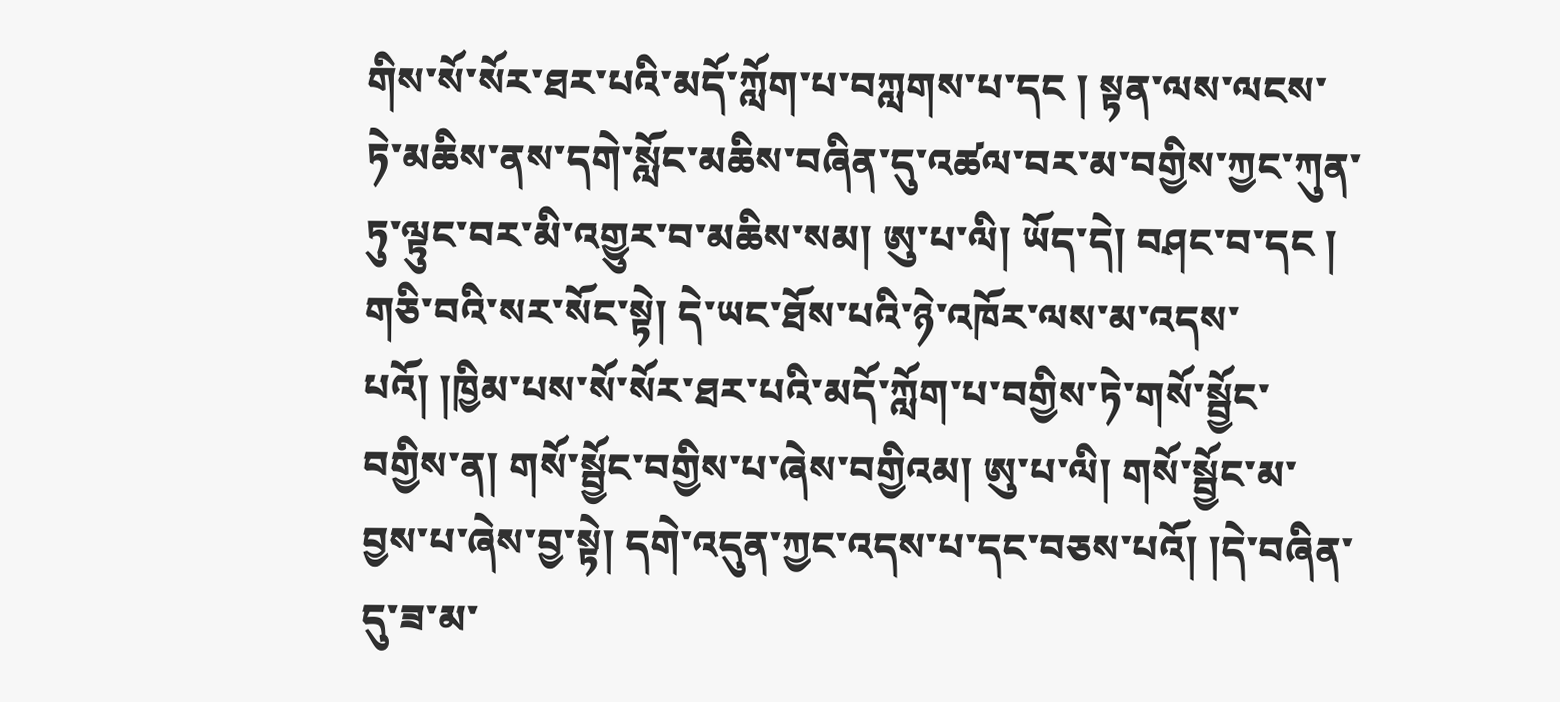གིས་སོ་སོར་ཐར་པའི་མདོ་ཀློག་པ་བཀླགས་པ་དང ། སྟན་ལས་ལངས་ཏེ་མཆིས་ནས་དགེ་སློང་མཆིས་བཞིན་དུ་འཚལ་བར་མ་བགྱིས་ཀྱང་ཀུན་ཏུ་ལྟུང་བར་མི་འགྱུར་བ་མཆིས་སམ། ཨུ་པ་ལི། ཡོད་དེ། བཤང་བ་དང ། གཅི་བའི་སར་སོང་སྟེ། དེ་ཡང་ཐོས་པའི་ཉེ་འཁོར་ལས་མ་འདས་པའོ། །ཁྱིམ་པས་སོ་སོར་ཐར་པའི་མདོ་ཀློག་པ་བགྱིས་ཏེ་གསོ་སྦྱོང་བགྱིས་ན། གསོ་སྦྱོང་བགྱིས་པ་ཞེས་བགྱིའམ། ཨུ་པ་ལི། གསོ་སྦྱོང་མ་བྱས་པ་ཞེས་བྱ་སྟེ། དགེ་འདུན་ཀྱང་འདས་པ་དང་བཅས་པའོ། །དེ་བཞིན་དུ་ཟ་མ་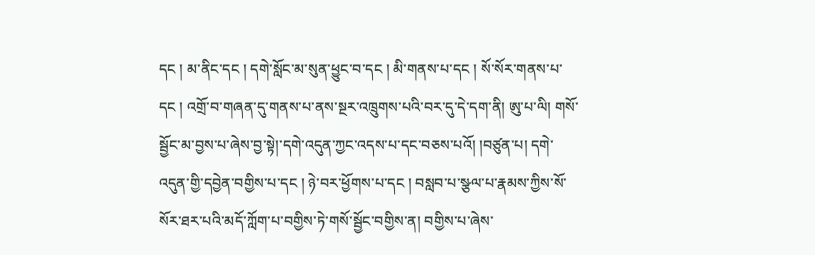དང ། མ་ནིང་དང ། དགེ་སློང་མ་སུན་ཕྱུང་བ་དང ། མི་གནས་པ་དང ། སོ་སོར་གནས་པ་དང ། འགྲོ་བ་གཞན་དུ་གནས་པ་ནས་སྔར་འཁྲུགས་པའི་བར་དུ་དེ་དག་ནི། ཨུ་པ་ལི། གསོ་སྦྱོང་མ་བྱས་པ་ཞེས་བྱ་སྟེ།་དགེ་འདུན་ཀྱང་འདས་པ་དང་བཅས་པའོ། །བཙུན་པ། དགེ་འདུན་གྱི་དབྱེན་བགྱིས་པ་དང ། ཉེ་བར་ཕྱོགས་པ་དང ། བསླབ་པ་སྩལ་པ་རྣམས་ཀྱིས་སོ་སོར་ཐར་པའི་མདོ་ཀློག་པ་བགྱིས་ཏེ་གསོ་སྦྱོང་བགྱིས་ན། བགྱིས་པ་ཞེས་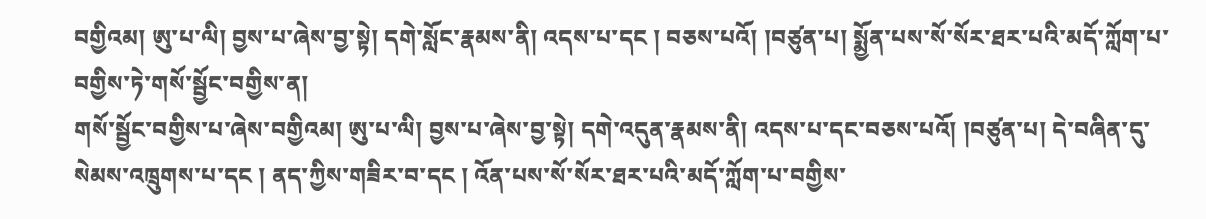བགྱིའམ། ཨུ་པ་ལི། བྱས་པ་ཞེས་བྱ་སྟེ། དགེ་སློང་རྣམས་ནི། འདས་པ་དང ། བཅས་པའོ། །བཙུན་པ། སྨྱོན་པས་སོ་སོར་ཐར་པའི་མདོ་ཀློག་པ་བགྱིས་ཏེ་གསོ་སྦྱོང་བགྱིས་ན།
གསོ་སྦྱོང་བགྱིས་པ་ཞེས་བགྱིའམ། ཨུ་པ་ལི། བྱས་པ་ཞེས་བྱ་སྟེ། དགེ་འདུན་རྣམས་ནི། འདས་པ་དང་བཅས་པའོ། །བཙུན་པ། དེ་བཞིན་དུ་སེམས་འཁྲུགས་པ་དང ། ནད་ཀྱིས་གཟིར་བ་དང ། འོན་པས་སོ་སོར་ཐར་པའི་མདོ་ཀློག་པ་བགྱིས་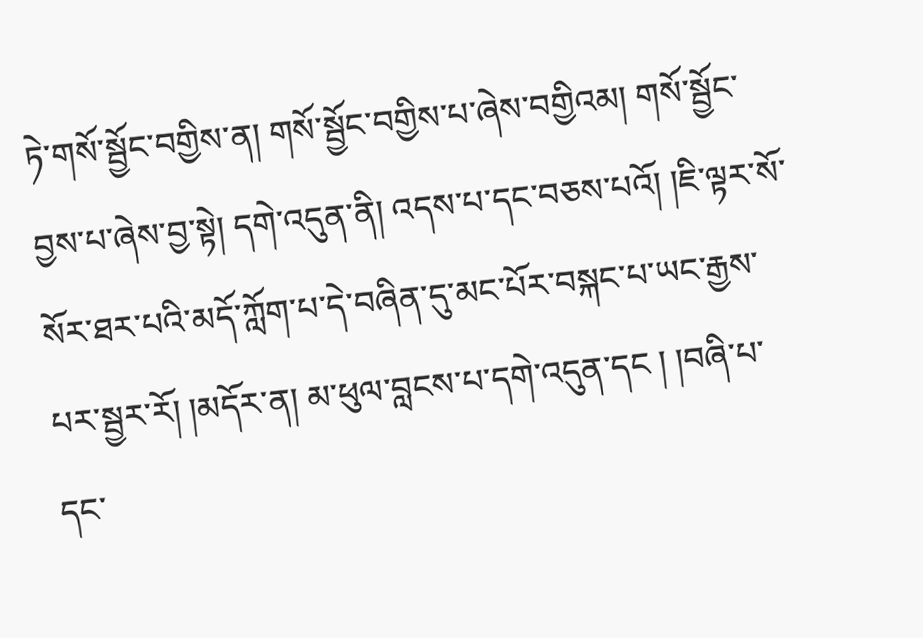ཏེ་གསོ་སྦྱོང་བགྱིས་ན། གསོ་སྦྱོང་བགྱིས་པ་ཞེས་བགྱིའམ། གསོ་སྦྱོང་བྱས་པ་ཞེས་བྱ་སྟེ། དགེ་འདུན་ནི། འདས་པ་དང་བཅས་པའོ། །ཇི་ལྟར་སོ་སོར་ཐར་པའི་མདོ་ཀློག་པ་དེ་བཞིན་དུ་མང་པོར་བསྐང་པ་ཡང་རྒྱས་པར་སྦྱར་རོ། །མདོར་ན། མ་ཕུལ་བླངས་པ་དགེ་འདུན་དང ། །བཞི་པ་དང་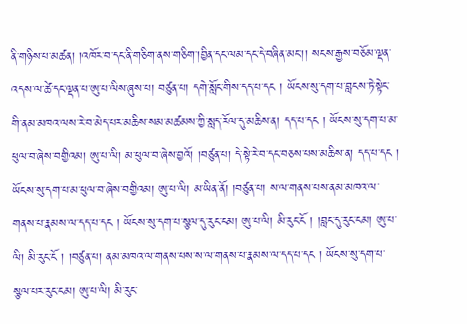ནི་གཉིས་པ་མཚན། །འཁོར་བ་དང་ནི་གཅིག་ནས་གཅིག་།བྱིན་དང་ལམ་དང་དེ་བཞིན་མང་།། སངས་རྒྱས་བཅོམ་ལྡན་འདས་ལ་ཚེ་དང་ལྡན་པ་ཨུ་པ་ལིས་ཞུས་པ། བཙུན་པ། དགེ་སློང་གིས་དད་པ་དང ། ཡོངས་སུ་དག་པ་བླངས་ཏེ་སྟེང་གི་ནམ་མཁའ་ལས་རེ་བ་མེད་པར་མཆིས་སམ་མཚམས་ཀྱི་སླད་རོལ་དུ་མཆིས་ན། དད་པ་དང ། ཡོངས་སུ་དག་པ་མ་ཕུལ་བ་ཞེས་བགྱིའམ། ཨུ་པ་ལི། མ་ཕུལ་བ་ཞེས་བྱའོ། །བཙུན་པ། དེ་སྟེ་རེ་བ་དང་བཅས་པས་མཆིས་ན། དད་པ་དང ། ཡོངས་སུ་དག་པ་མ་ཕུལ་བ་ཞེས་བགྱིའམ། ཨུ་པ་ལི། མ་ཡིན་ནོ། །བཙུན་པ། ས་ལ་གནས་པས་ནམ་མཁའ་ལ་གནས་པ་རྣམས་ལ་དད་པ་དང ། ཡོངས་སུ་དག་པ་སྩལ་དུ་རུང་ངམ། ཨུ་པ་ལི། མི་རུང་ངོ ། །བླང་དུ་རུང་ངམ། ཨུ་པ་ལི། མི་རུང་ངོ ། །བཙུན་པ། ནམ་མཁའ་ལ་གནས་པས་ས་ལ་གནས་པ་རྣམས་ལ་དད་པ་དང ། ཡོངས་སུ་དག་པ་སྩལ་པར་རུང་ངམ། ཨུ་པ་ལི། མི་རུང་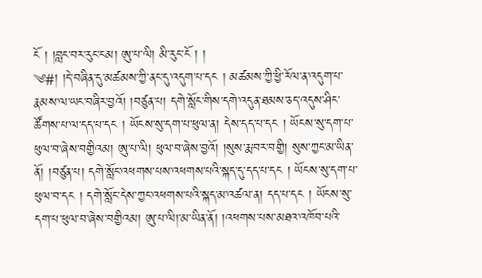ངོ ། །བླང་བར་རུང་ངམ། ཨུ་པ་ལི། མི་རུང་ངོ ། །
༄#། །དེ་བཞིན་དུ་མཚམས་ཀྱི་ནང་དུ་འདུག་པ་དང ། མཚམས་ཀྱི་ཕྱི་རོལ་ན་འདུག་པ་རྣམས་ལ་ཡང་བཞིར་བྱའོ། །བཙུན་པ། དགེ་སློང་གིས་དགེ་འདུན་ཐམས་ཅད་འདུས་ཤིང་ཚོགས་པ་ལ་དད་པ་དང ། ཡོངས་སུ་དག་པ་ཕུལ་ན། དེས་དད་པ་དང ། ཡོངས་སུ་དག་པ་ཕུལ་བ་ཞེས་བགྱིའམ། ཨུ་པ་ལི། ཕུལ་བ་ཞེས་བྱའོ། །སུས་རྨ་བར་བགྱི། སུས་ཀྱང་མ་ཡིན་ནོ། །བཙུན་པ། དགེ་སློང་འཕགས་པས་འཕགས་པའི་སྐད་དུ་དད་པ་དང ། ཡོངས་སུ་དག་པ་ཕུལ་བ་དང ། དགེ་སློང་དེས་ཀྱང་འཕགས་པའི་སྐད་མ་འཚལ་ན། དད་པ་དང ། ཡོངས་སུ་དག་པ་ཕུལ་བ་ཞེས་བགྱིའམ། ཨུ་པ་ལི།་མ་ཡིན་ནོ། །འཕགས་པས་མཐའ་འཁོབ་པའི་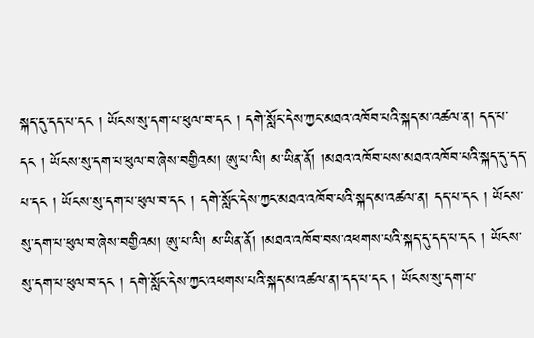སྐད་དུ་དད་པ་དང ། ཡོངས་སུ་དག་པ་ཕུལ་བ་དང ། དགེ་སློང་དེས་ཀྱང་མཐའ་འཁོབ་པའི་སྐད་མ་འཚལ་ན། དད་པ་དང ། ཡོངས་སུ་དག་པ་ཕུལ་བ་ཞེས་བགྱིའམ། ཨུ་པ་ལི། མ་ཡིན་ནོ། །མཐའ་འཁོབ་པས་མཐའ་འཁོབ་པའི་སྐད་དུ་དད་པ་དང ། ཡོངས་སུ་དག་པ་ཕུལ་བ་དང ། དགེ་སློང་དེས་ཀྱང་མཐའ་འཁོབ་པའི་སྐད་མ་འཚལ་ན། དད་པ་དང ། ཡོངས་སུ་དག་པ་ཕུལ་བ་ཞེས་བགྱིའམ། ཨུ་པ་ལི། མ་ཡིན་ནོ། །མཐའ་འཁོབ་བས་འཕགས་པའི་སྐད་དུ་དད་པ་དང ། ཡོངས་སུ་དག་པ་ཕུལ་བ་དང ། དགེ་སློང་དེས་ཀྱང་འཕགས་པའི་སྐད་མ་འཚལ་ན།་དད་པ་དང ། ཡོངས་སུ་དག་པ་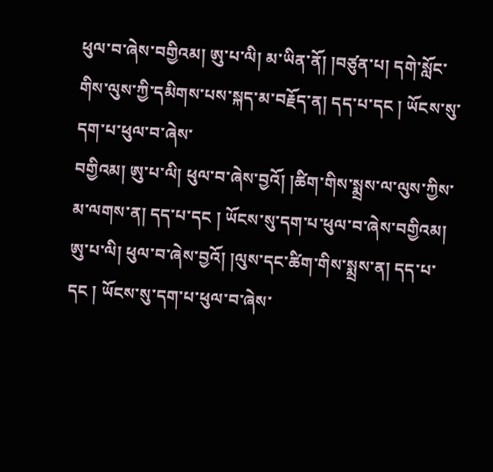ཕུལ་བ་ཞེས་བགྱིའམ། ཨུ་པ་ལི། མ་ཡིན་ནོ། །བཙུན་པ། དགེ་སློང་གིས་ལུས་ཀྱི་དམིགས་པས་སྐད་མ་བརྗོད་ན། དད་པ་དང ། ཡོངས་སུ་དག་པ་ཕུལ་བ་ཞེས་
བགྱིའམ། ཨུ་པ་ལི། ཕུལ་བ་ཞེས་བྱའོ། །ཚིག་གིས་སྨྲས་ལ་ལུས་ཀྱིས་མ་ལགས་ན། དད་པ་དང ། ཡོངས་སུ་དག་པ་ཕུལ་བ་ཞེས་བགྱིའམ། ཨུ་པ་ལི། ཕུལ་བ་ཞེས་བྱའོ། །ལུས་དང་ཚིག་གིས་སྨྲས་ན། དད་པ་དང ། ཡོངས་སུ་དག་པ་ཕུལ་བ་ཞེས་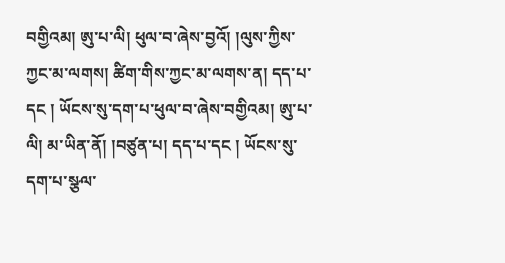བགྱིའམ། ཨུ་པ་ལི། ཕུལ་བ་ཞེས་བྱའོ། །ལུས་ཀྱིས་ཀྱང་མ་ལགས། ཚིག་གིས་ཀྱང་མ་ལགས་ན། དད་པ་དང ། ཡོངས་སུ་དག་པ་ཕུལ་བ་ཞེས་བགྱིའམ། ཨུ་པ་ལི། མ་ཡིན་ནོ། །བཙུན་པ། དད་པ་དང ། ཡོངས་སུ་དག་པ་སྩལ་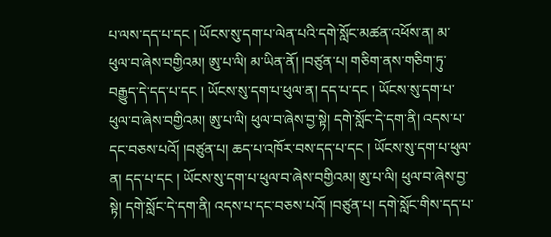པ་ལས་དད་པ་དང ། ཡོངས་སུ་དག་པ་ལེན་པའི་དགེ་སློང་མཚན་འཕོས་ན། མ་ཕུལ་བ་ཞེས་བགྱིའམ། ཨུ་པ་ལི། མ་ཡིན་ནོ། །བཙུན་པ། གཅིག་ནས་གཅིག་ཏུ་བརྒྱུད་དེ་དད་པ་དང ། ཡོངས་སུ་དག་པ་ཕུལ་ན། དད་པ་དང ། ཡོངས་སུ་དག་པ་ཕུལ་བ་ཞེས་བགྱིའམ། ཨུ་པ་ལི། ཕུལ་བ་ཞེས་བྱ་སྟེ། དགེ་སློང་དེ་དག་ནི། འདས་པ་དང་བཅས་པའོ། །བཙུན་པ། ཆད་པ་འཁོར་བས་དད་པ་དང ། ཡོངས་སུ་དག་པ་ཕུལ་ན། དད་པ་དང ། ཡོངས་སུ་དག་པ་ཕུལ་བ་ཞེས་བགྱིའམ། ཨུ་པ་ལི། ཕུལ་བ་ཞེས་བྱ་སྟེ། དགེ་སློང་དེ་དག་ནི། འདས་པ་དང་བཅས་པའོ། །བཙུན་པ། དགེ་སློང་གིས་དད་པ་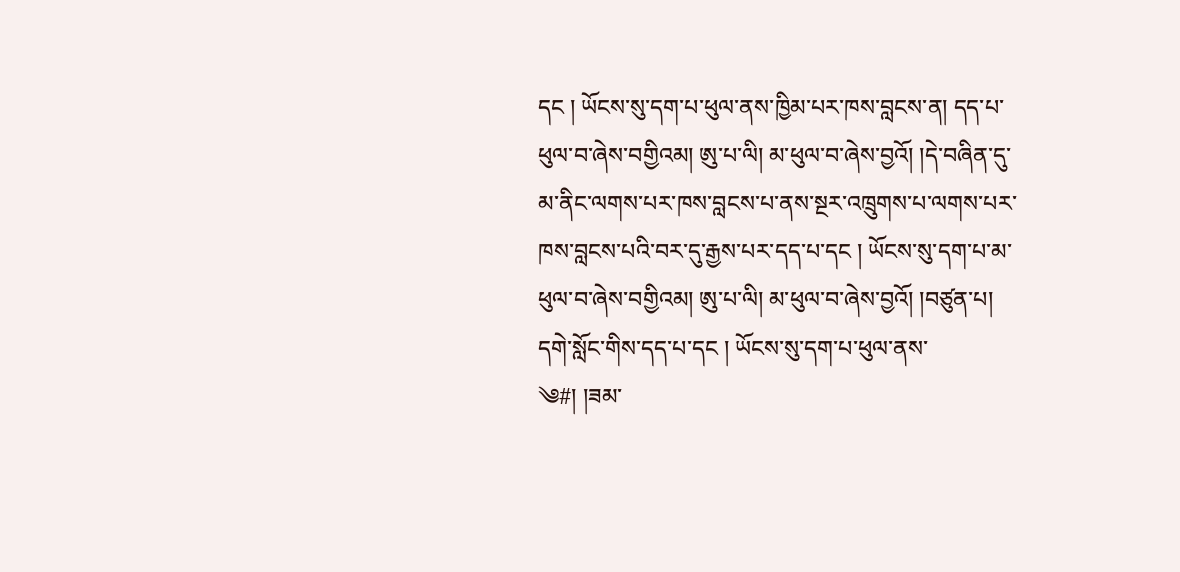དང ། ཡོངས་སུ་དག་པ་ཕུལ་ནས་ཁྱིམ་པར་ཁས་བླངས་ན། དད་པ་ཕུལ་བ་ཞེས་བགྱིའམ། ཨུ་པ་ལི། མ་ཕུལ་བ་ཞེས་བྱའོ། །དེ་བཞིན་དུ་མ་ནིང་ལགས་པར་ཁས་བླངས་པ་ནས་སྔར་འཁྲུགས་པ་ལགས་པར་ཁས་བླངས་པའི་བར་དུ་རྒྱས་པར་དད་པ་དང ། ཡོངས་སུ་དག་པ་མ་ཕུལ་བ་ཞེས་བགྱིའམ། ཨུ་པ་ལི། མ་ཕུལ་བ་ཞེས་བྱའོ། །བཙུན་པ། དགེ་སློང་གིས་དད་པ་དང ། ཡོངས་སུ་དག་པ་ཕུལ་ནས་
༄#། །ཟམ་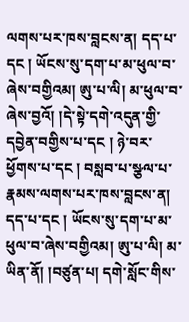ལགས་པར་ཁས་བླངས་ན། དད་པ་དང ། ཡོངས་སུ་དག་པ་མ་ཕུལ་བ་ཞེས་བགྱིའམ། ཨུ་པ་ལི། མ་ཕུལ་བ་ཞེས་བྱའོ། །དེ་སྟེ་དགེ་འདུན་གྱི་དབྱེན་བགྱིས་པ་དང ། ཉེ་བར་ཕྱོགས་པ་དང ། བསླབ་པ་སྩལ་པ་རྣམས་ལགས་པར་ཁས་བླངས་ན། དད་པ་དང ། ཡོངས་སུ་དག་པ་མ་ཕུལ་བ་ཞེས་བགྱིའམ། ཨུ་པ་ལི། མ་ཡིན་ནོ། །བཙུན་པ། དགེ་སློང་གིས་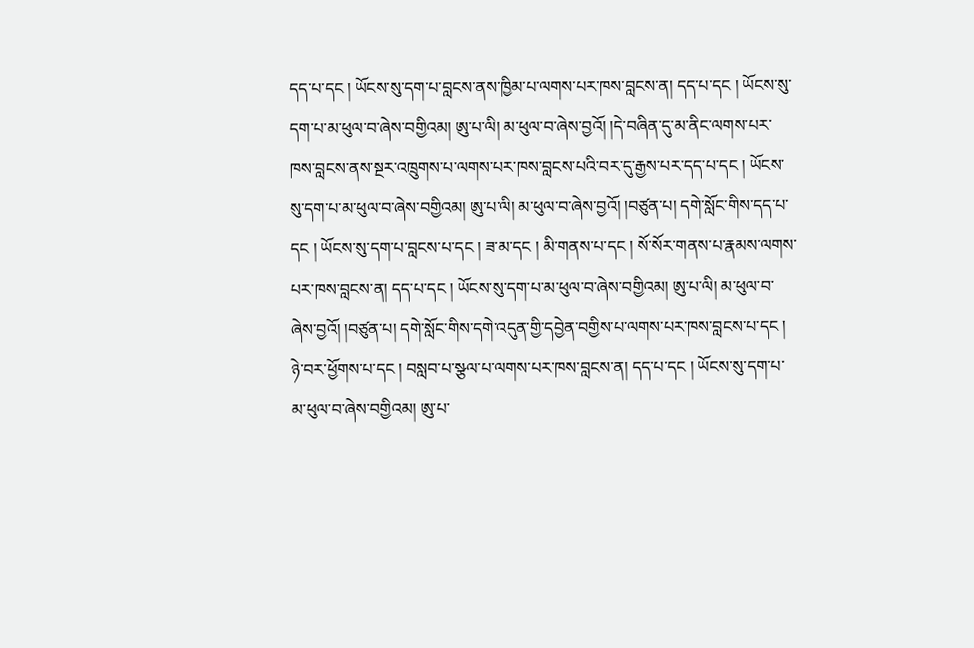དད་པ་དང ། ཡོངས་སུ་དག་པ་བླངས་ནས་ཁྱིམ་པ་ལགས་པར་ཁས་བླངས་ན། དད་པ་དང ། ཡོངས་སུ་དག་པ་མ་ཕུལ་བ་ཞེས་བགྱིའམ། ཨུ་པ་ལི། མ་ཕུལ་བ་ཞེས་བྱའོ། །དེ་བཞིན་དུ་མ་ནིང་ལགས་པར་ཁས་བླངས་ནས་སྔར་འཁྲུགས་པ་ལགས་པར་ཁས་བླངས་པའི་བར་དུ་རྒྱས་པར་དད་པ་དང ། ཡོངས་སུ་དག་པ་མ་ཕུལ་བ་ཞེས་བགྱིའམ། ཨུ་པ་ལི། མ་ཕུལ་བ་ཞེས་བྱའོ། །བཙུན་པ། དགེ་སློང་གིས་དད་པ་དང ། ཡོངས་སུ་དག་པ་བླངས་པ་དང ། ཟ་མ་དང ། མི་གནས་པ་དང ། སོ་སོར་གནས་པ་རྣམས་ལགས་པར་ཁས་བླངས་ན། དད་པ་དང ། ཡོངས་སུ་དག་པ་མ་ཕུལ་བ་ཞེས་བགྱིའམ། ཨུ་པ་ལི། མ་ཕུལ་བ་ཞེས་བྱའོ། །བཙུན་པ། དགེ་སློང་གིས་དགེ་འདུན་གྱི་དབྱེན་བགྱིས་པ་ལགས་པར་ཁས་བླངས་པ་དང ། ཉེ་བར་ཕྱོགས་པ་དང ། བསླབ་པ་སྩལ་པ་ལགས་པར་ཁས་བླངས་ན། དད་པ་དང ། ཡོངས་སུ་དག་པ་མ་ཕུལ་བ་ཞེས་བགྱིའམ། ཨུ་པ་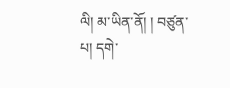ལི། མ་ཡིན་ནོ། ། བཙུན་པ། དགེ་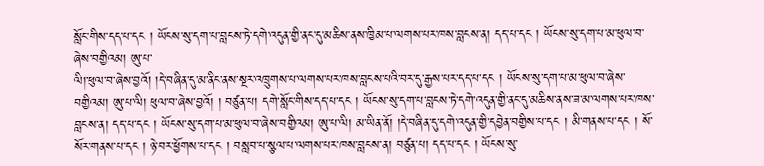སློང་གིས་དད་པ་དང ། ཡོངས་སུ་དག་པ་བླངས་ཏེ་དགེ་འདུན་གྱི་ནང་དུ་མཆིས་ནས་ཁྱིམ་པ་ལགས་པར་ཁས་བླངས་ན། དད་པ་དང ། ཡོངས་སུ་དག་པ་མ་ཕུལ་བ་ཞེས་བགྱིའམ། ཨུ་པ་
ལི།་ཕུལ་བ་ཞེས་བྱའོ། །དེ་བཞིན་དུ་མ་ནིང་ནས་སྔར་འཁྲུགས་པ་ལགས་པར་ཁས་བླངས་པའི་བར་དུ་རྒྱས་པར་དད་པ་དང ། ཡོངས་སུ་དག་པ་མ་ཕུལ་བ་ཞེས་བགྱིའམ། ཨུ་པ་ལི། ཕུལ་བ་ཞེས་བྱའོ། ། བཙུན་པ། དགེ་སློང་གིས་དད་པ་དང ། ཡོངས་སུ་དག་པ་བླངས་ཏེ་དགེ་འདུན་གྱི་ནང་དུ་མཆིས་ནས་ཟ་མ་ལགས་པར་ཁས་བླངས་ན། དད་པ་དང ། ཡོངས་སུ་དག་པ་མ་ཕུལ་བ་ཞེས་བགྱིའམ། ཨུ་པ་ལི། མ་ཡིན་ནོ། །དེ་བཞིན་དུ་དགེ་འདུན་གྱི་དབྱེན་བགྱིས་པ་དང ། མི་གནས་པ་དང ། སོ་སོར་གནས་པ་དང ། ཉེ་བར་ཕྱོགས་པ་དང ། བསླབ་པ་སྩལ་པ་ལགས་པར་ཁས་བླངས་ན། བཙུན་པ། དད་པ་དང ། ཡོངས་སུ་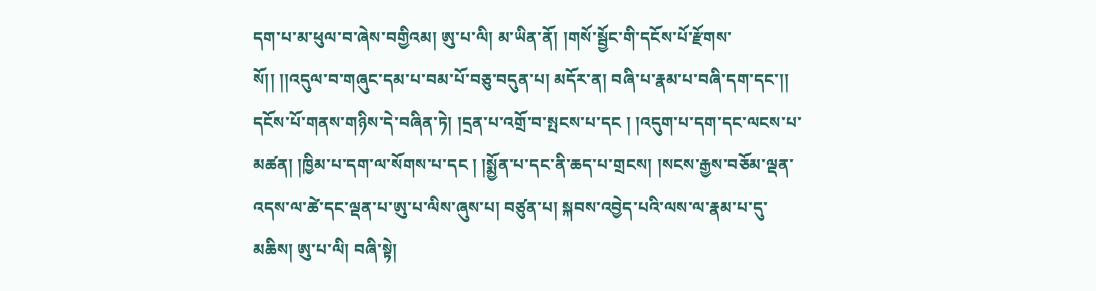དག་པ་མ་ཕུལ་བ་ཞེས་བགྱིའམ། ཨུ་པ་ལི། མ་ཡིན་ནོ། །གསོ་སྦྱོང་གི་དངོས་པོ་རྫོགས་སོ།། །།འདུལ་བ་གཞུང་དམ་པ་བམ་པོ་བཅུ་བདུན་པ། མདོར་ན། བཞི་པ་རྣམ་པ་བཞི་དག་དང་།། དངོས་པོ་གནས་གཉིས་དེ་བཞིན་ཏེ། །དྲན་པ་འགྲོ་བ་སྤངས་པ་དང ། །འདུག་པ་དག་དང་ལངས་པ་མཚན། །ཁྱིམ་པ་དག་ལ་སོགས་པ་དང ། །སྨྱོན་པ་དང་ནི་ཆད་པ་གྲངས། །སངས་རྒྱས་བཅོམ་ལྡན་འདས་ལ་ཚེ་དང་ལྡན་པ་ཨུ་པ་ལིས་ཞུས་པ། བཙུན་པ། སྐབས་འབྱེད་པའི་ལས་ལ་རྣམ་པ་དུ་མཆིས། ཨུ་པ་ལི། བཞི་སྟེ།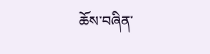ཆོས་བཞིན་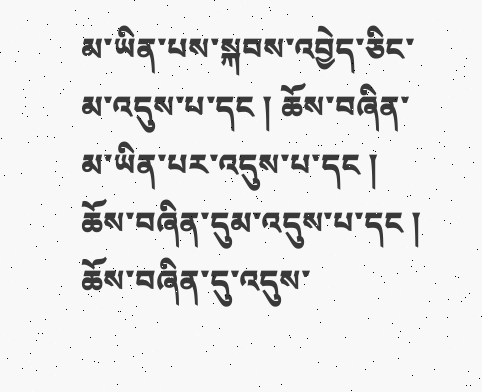མ་ཡིན་པས་སྐབས་འབྱེད་ཅིང་མ་འདུས་པ་དང ། ཆོས་བཞིན་མ་ཡིན་པར་འདུས་པ་དང ། ཆོས་བཞིན་དུམ་འདུས་པ་དང ། ཆོས་བཞིན་དུ་འདུས་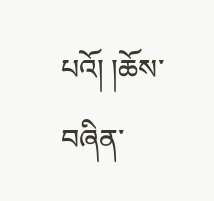པའོ། །ཆོས་བཞིན་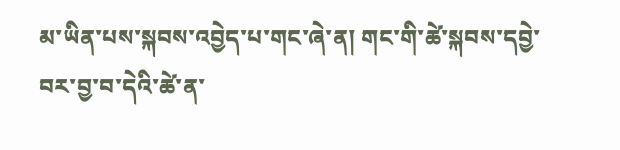མ་ཡིན་པས་སྐབས་འབྱེད་པ་གང་ཞེ་ན། གང་གི་ཚེ་སྐབས་དབྱེ་བར་བྱ་བ་དེའི་ཚེ་ན་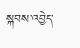སྐབས་འབྱེད་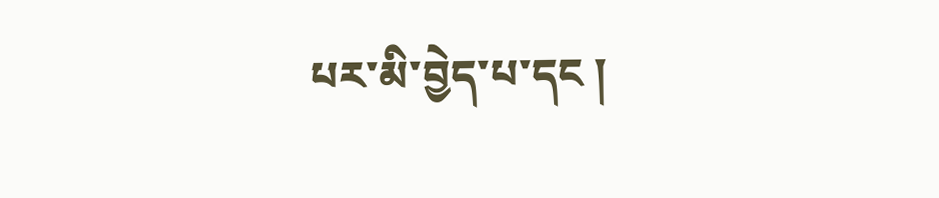པར་མི་བྱེད་པ་དང །